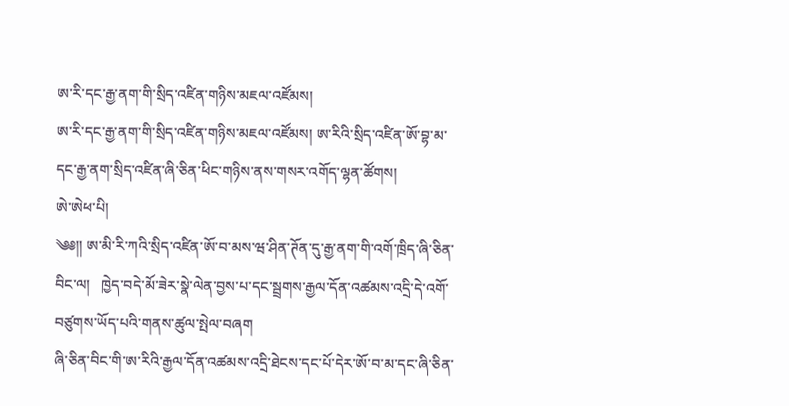ཨ་རི་དང་རྒྱ་ནག་གི་སྲིད་འཛིན་གཉིས་མཇལ་འཛོམས།
ཨ་རི་དང་རྒྱ་ནག་གི་སྲིད་འཛིན་གཉིས་མཇལ་འཛོམས། ཨ་རིའི་སྲིད་འཛིན་ཨོ་བྷ་མ་དང་རྒྱ་ནག་སྲིད་འཛིན་ཞི་ཅིན་ཕིང་གཉིས་ནས་གསར་འགོད་ལྷན་ཚོགས།
ཨེ་ཨེཕ་པི།
༄༅༎ ཨ་མི་རི་ཀའི་སྲིད་འཛིན་ཨོ་བ་མས་ཝ་ཤིན་ཊོན་དུ་རྒྱ་ནག་གི་འགོ་ཁྲིད་ཞི་ཅིན་བིང་ལ།   ཁྱེད་བདེ་མོ་ཟེར་སྣེ་ལེན་བྱས་པ་དང་སྦྲགས་རྒྱལ་དོན་འཚམས་འདྲི་དེ་འགོ་བཙུགས་ཡོད་པའི་གནས་ཚུལ་སྤེལ་བཞག
ཞི་ཅིན་བིང་གི་ཨ་རིའི་རྒྱལ་དོན་འཚམས་འདྲི་ཐེངས་དང་པོ་དེར་ཨོ་བ་མ་དང་ཞི་ཅིན་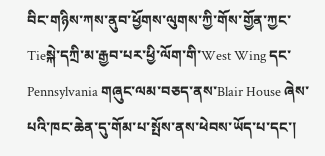བིང་གཉིས་ཀས་ནུབ་ཕྱོགས་ལུགས་ཀྱི་གོས་གྱོན་ཀྱང་Tieསྐེ་དཀྲི་མ་རྒྱབ་པར་ཕྱི་ལོག་གི་West Wing དང་Pennsylvania གཞུང་ལམ་བཅད་ནས་Blair House ཞེས་པའི་ཁང་ཆེན་དུ་གོམ་པ་སྤོས་ནས་ཕེབས་ཡོད་པ་དང་།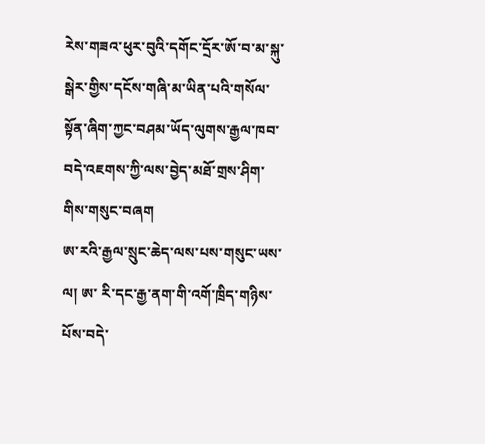རེས་གཟའ་ཕུར་བུའི་དགོང་དྲོར་ཨོ་བ་མ་སྐུ་སྒེར་གྱིས་དངོས་གཞི་མ་ཡིན་པའི་གསོལ་སྟོན་ཞིག་ཀྱང་བཤམ་ཡོད་ལུགས་རྒྱལ་ཁབ་བདེ་འཇགས་ཀྱི་ལས་བྱེད་མཐོ་གྲས་ཤིག་གིས་གསུང་བཞག
ཨ་རའི་རྒྱལ་སྲུང་ཆེད་ལས་པས་གསུང་ཡས་ལ། ཨ་ རི་དང་རྒྱ་ནག་གི་འགོ་ཁྲིད་གཉིས་པོས་བདེ་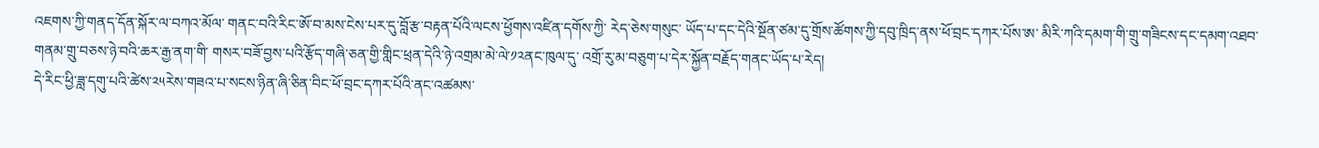འཇགས་ཀྱི་གནད་དོན་སྐོར་ལ་བཀའ་མོལ་ གནང་བའི་རིང་ཨོ་བ་མས་ངེས་པར་དུ་བློ་རྩ་བརྟན་པོའི་ལངས་ཕྱོགས་འཛིན་དགོས་ཀྱི་ རེད་ཅེས་གསུང་ ཡོད་པ་དང་དེའི་སྔོན་ཙམ་དུ་གྲོས་ཚོགས་ཀྱི་དབུ་ཁྲིད་ནས་ཕོ་བྲང་དཀར་པོས་ཨ་ མིརི་ཀའི་དམག་གི་གྲུ་གཟིངས་དང་དམག་འཐབ་གནམ་གྲུ་བཅས་ཉེ་བའི་ཆར་རྒྱ་ནག་གི་ གསར་བཟོ་བྱས་པའི་རྩོད་གཞི་ཅན་གྱི་གླིང་ཕྲན་དེའི་ཉེ་འགྲམ་མེ་ལེ་༡༢ནང་ཁུལ་དུ་ འགྲོ་རུ་མ་བཅུག་པ་དེར་སྐྱོན་བརྗོད་གནང་ཡོད་པ་རེད།
དེ་རིང་ཕྱི་ཟླ་དགུ་པའི་ཚེས་༢༥རེས་གཟའ་པ་སངས་ཉིན་ཞི་ཅིན་བིང་ཕོ་བྲང་དཀར་པོའི་ནང་འཚམས་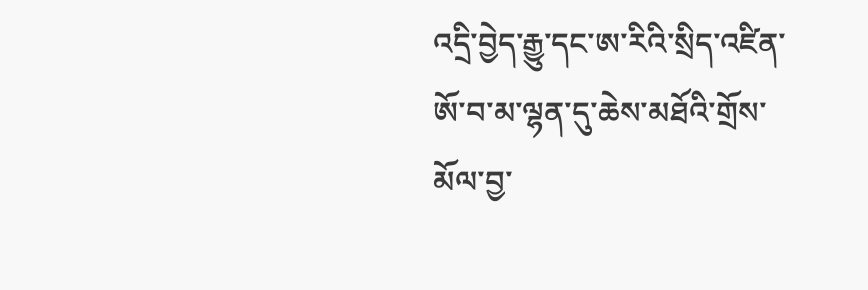འདྲི་བྱེད་རྒྱུ་དང་ཨ་རིའི་སྲིད་འཛིན་ཨོ་བ་མ་ལྷན་དུ་ཆེས་མཐོའི་གྲོས་མོལ་བྱ་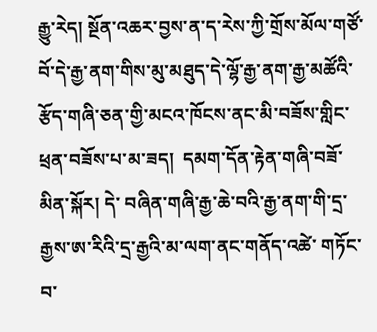རྒྱུ་རེད། སྔོན་འཆར་བྱས་ན་ད་རེས་ཀྱི་གྲོས་མོལ་གཙོ་བོ་དེ་རྒྱ་ནག་གིས་མུ་མཐུད་དེ་ལྷོ་རྒྱ་ནག་རྒྱ་མཚོའི་རྩོད་གཞི་ཅན་གྱི་མངའ་ཁོངས་ནང་མི་བཟོས་གླིང་ཕྲན་བཟོས་པ་མ་ཟད།  དམག་དོན་རྟེན་གཞི་བཟོ་མིན་སྐོར། དེ་ བཞིན་གཞི་རྒྱ་ཆེ་བའི་རྒྱ་ནག་གི་དྲ་རྒྱས་ཨ་རིའི་དྲ་རྒྱའི་མ་ལག་ནང་གནོད་འཚེ་ གཏོང་བ་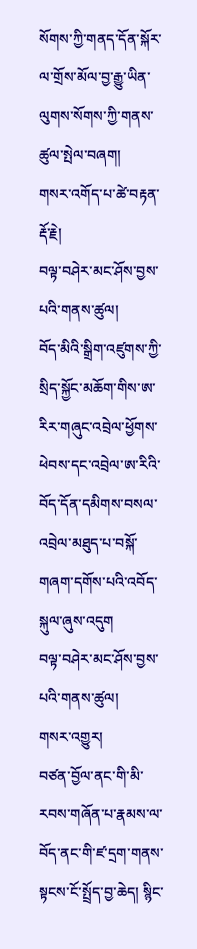སོགས་ཀྱི་གནད་དོན་སྐོར་ལ་གྲོས་མོལ་བྱ་རྒྱུ་ཡིན་ལུགས་སོགས་ཀྱི་གནས་ ཚུལ་སྤེལ་བཞག།
གསར་འགོད་པ་ཚེ་བརྟན་རྡོ་རྗེ།
བལྟ་བཤེར་མང་ཤོས་བྱས་པའི་གནས་ཚུལ།
བོད་མིའི་སྒྲིག་འཛུགས་ཀྱི་སྲིད་སྐྱོང་མཆོག་གིས་ཨ་རིར་གཞུང་འབྲེལ་ཕྱོགས་ཕེབས་དང་འབྲེལ་ཨ་རིའི་བོད་དོན་དམིགས་བསལ་འབྲེལ་མཐུད་པ་བསྐོ་གཞག་དགོས་པའི་འབོད་སྐུལ་ཞུས་འདུག
བལྟ་བཤེར་མང་ཤོས་བྱས་པའི་གནས་ཚུལ།
གསར་འགྱུར།
བཙན་བྱོལ་ནང་གི་མི་རབས་གཞོན་པ་རྣམས་ལ་བོད་ནང་གི་ཛ་དྲག་གནས་སྟངས་ངོ་སྤྲོད་བྱ་ཆེད། སྙིང་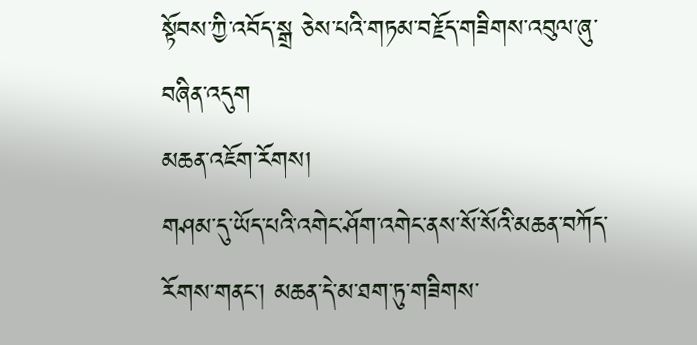སྟོབས་ཀྱི་འབོད་སྒྲ ཅེས་པའི་གཏམ་བརྗོད་གཟིགས་འབུལ་ཞུ་བཞིན་འདུག
མཆན་འཇོག་རོགས།
གཤམ་དུ་ཡོད་པའི་འགེང་ཤོག་འགེང་ནས་སོ་སོའི་མཆན་བཀོད་རོགས་གནང་། མཆན་དེ་མ་ཐག་ཏུ་གཟིགས་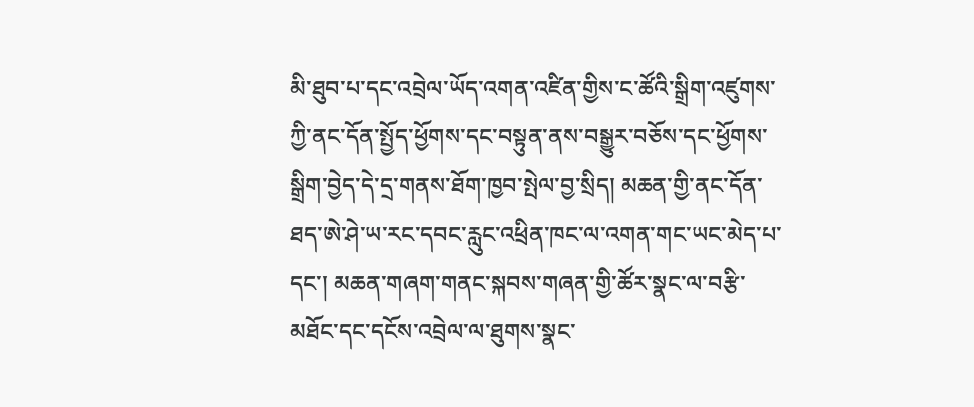མི་ཐུབ་པ་དང་འབྲེལ་ཡོད་འགན་འཛིན་གྱིས་ང་ཚོའི་སྒྲིག་འཛུགས་ཀྱི་ནང་དོན་སྤྱོད་ཕྱོགས་དང་བསྟུན་ནས་བསྒྱུར་བཅོས་དང་ཕྱོགས་སྒྲིག་བྱེད་དེ་དྲ་གནས་ཐོག་ཁྱབ་སྤེལ་བྱ་སྲིད། མཆན་གྱི་ནང་དོན་ཐད་ཨེ་ཤེ་ཡ་རང་དབང་རླུང་འཕྲིན་ཁང་ལ་འགན་གང་ཡང་མེད་པ་དང་། མཆན་གཞག་གནང་སྐབས་གཞན་གྱི་ཚོར་སྣང་ལ་བརྩི་མཐོང་དང་དངོས་འབྲེལ་ལ་ཐུགས་སྣང་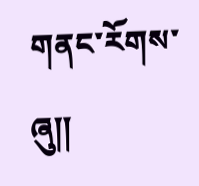གནང་རོགས་ཞུ༎